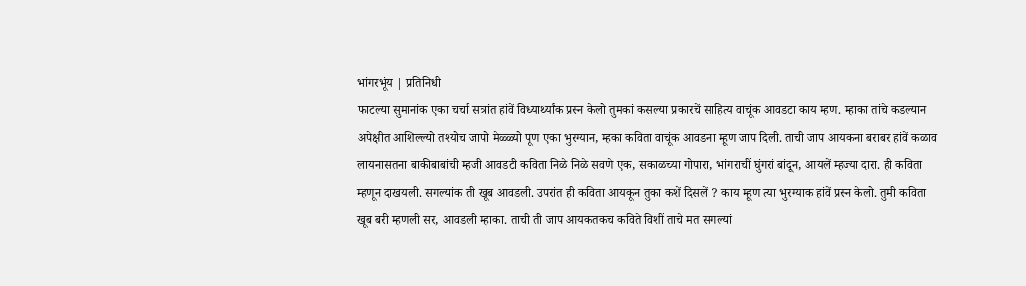भांगरभूंय | प्रतिनिधी
फाटल्या सुमानांक एका चर्चा सत्रांत हांवें विध्यार्थ्यांक प्रस्न केलो तुमकां कसल्या प्रकारचें साहित्य वाचूंक आवडटा काय म्हण. म्हाका तांचे कडल्यान अपेक्षीत आशिल्ल्यो तश्योच जापो मेळ्ळ्यो पूण एका भुरग्यान, म्हका कविता वाचूंक आवडना म्हूण जाप दिली. ताची जाप आयकना बराबर हांवें कळाव लायनासतना बाकीबाबांची म्हजी आवडटी कविता निळे निळे सवणे एक, सकाळच्या गोपारा, भांगराचीं घुंगरां बांदून, आयलें म्हज्या दारा. ही कविता म्हणून दाखयली. सगल्यांक ती खूब आवडली. उपरांत ही कविता आयकून तुका कशें दिसलें ? काय म्हूण त्या भुरग्याक हांवें प्रस्न केलो. तुमी कविता खूब बरी म्हणली सर, आवडली म्हाका. ताची ती जाप आयकतकच कविते विशीं ताचे मत सगल्यां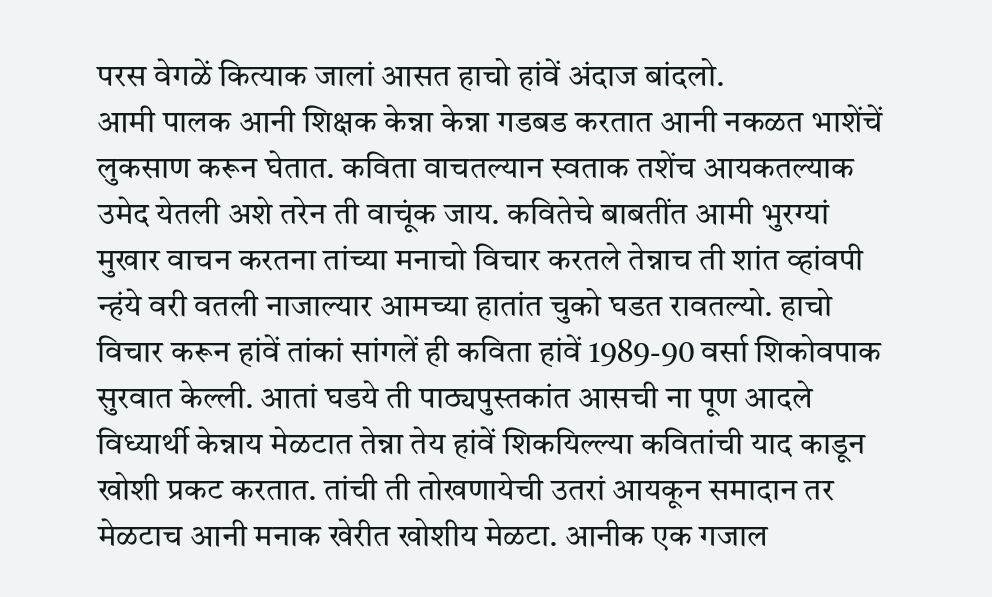परस वेगळें कित्याक जालां आसत हाचो हांवें अंदाज बांदलो.
आमी पालक आनी शिक्षक केन्ना केन्ना गडबड करतात आनी नकळत भाशेंचें लुकसाण करून घेतात. कविता वाचतल्यान स्वताक तशेंच आयकतल्याक उमेद येतली अशे तरेन ती वाचूंक जाय. कवितेचे बाबतींत आमी भुरग्यां मुखार वाचन करतना तांच्या मनाचो विचार करतले तेन्नाच ती शांत व्हांवपी न्हंये वरी वतली नाजाल्यार आमच्या हातांत चुको घडत रावतल्यो. हाचो विचार करून हांवें तांकां सांगलें ही कविता हांवें 1989-90 वर्सा शिकोवपाक सुरवात केल्ली. आतां घडये ती पाठ्यपुस्तकांत आसची ना पूण आदले विध्यार्थी केन्नाय मेळटात तेन्ना तेय हांवें शिकयिल्ल्या कवितांची याद काडून खोशी प्रकट करतात. तांची ती तोखणायेची उतरां आयकून समादान तर मेळटाच आनी मनाक खेरीत खोशीय मेळटा. आनीक एक गजाल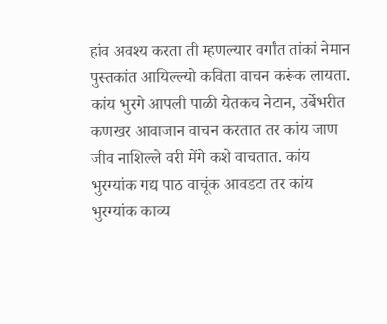हांव अवश्य करता ती म्हणल्यार वर्गांत तांकां नेमान पुस्तकांत आयिल्ल्यो कविता वाचन करूंक लायता. कांय भुरगे आपली पाळी येतकच नेटान, उर्बेभरीत कणखर आवाजान वाचन करतात तर कांय जाण जीव नाशिल्ले वरी मेंगे कशे वाचतात. कांय भुरग्यांक गद्य पाठ वाचूंक आवडटा तर कांय भुरग्यांक काव्य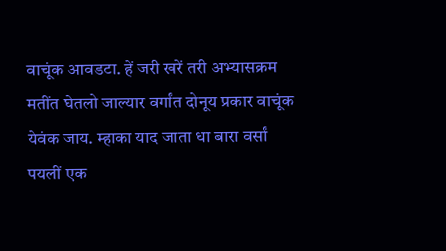वाचूंक आवडटा. हें जरी खरें तरी अभ्यासक्रम मतींत घेतलो जाल्यार वर्गांत दोनूय प्रकार वाचूंक येवंक जाय. म्हाका याद जाता धा बारा वर्सां पयलीं एक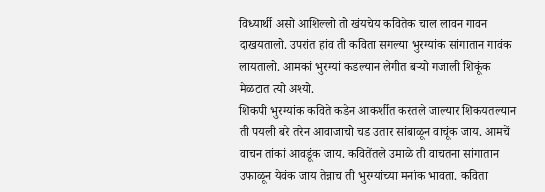विध्यार्थी असो आशिल्लो तो खंयचेय कवितेक चाल लावन गावन दाखयतालो. उपरांत हांव ती कविता सगल्या भुरग्यांक सांगातान गावंक लायतालो. आमकां भुरग्यां कडल्यान लेगीत बऱ्यो गजाली शिकूंक मेळटात त्यो अश्यो.
शिकपी भुरग्यांक कविते कडेन आकर्शीत करतले जाल्यार शिकयतल्यान ती पयली बरे तरेन आवाजाचो चड उतार सांबाळून वाचूंक जाय. आमचें वाचन तांकां आवडूंक जाय. कवितेंतले उमाळे ती वाचतना सांगातान उफाळून येवंक जाय तेन्नाच ती भुरग्यांच्या मनांक भावता. कविता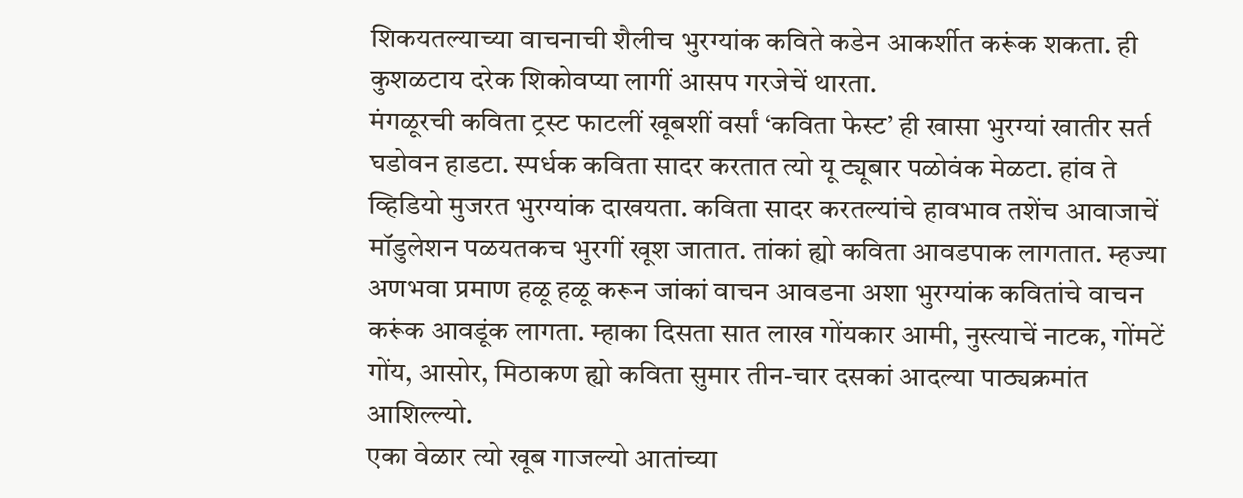शिकयतल्याच्या वाचनाची शैलीच भुरग्यांक कविते कडेन आकर्शीत करूंक शकता. ही कुशळटाय दरेक शिकोवप्या लागीं आसप गरजेचें थारता.
मंगळूरची कविता ट्रस्ट फाटलीं खूबशीं वर्सां ‘कविता फेस्ट’ ही खासा भुरग्यां खातीर सर्त घडोवन हाडटा. स्पर्धक कविता सादर करतात त्यो यू ट्यूबार पळोवंक मेळटा. हांव ते व्हिडियो मुजरत भुरग्यांक दाखयता. कविता सादर करतल्यांचे हावभाव तशेंच आवाजाचें मॉडुलेशन पळयतकच भुरगीं खूश जातात. तांकां ह्यो कविता आवडपाक लागतात. म्हज्या अणभवा प्रमाण हळू हळू करून जांकां वाचन आवडना अशा भुरग्यांक कवितांचे वाचन करूंक आवडूंक लागता. म्हाका दिसता सात लाख गोंयकार आमी, नुस्त्याचें नाटक, गोंमटें गोंय, आसोर, मिठाकण ह्यो कविता सुमार तीन-चार दसकां आदल्या पाठ्यक्रमांत आशिल्ल्यो.
एका वेळार त्यो खूब गाजल्यो आतांच्या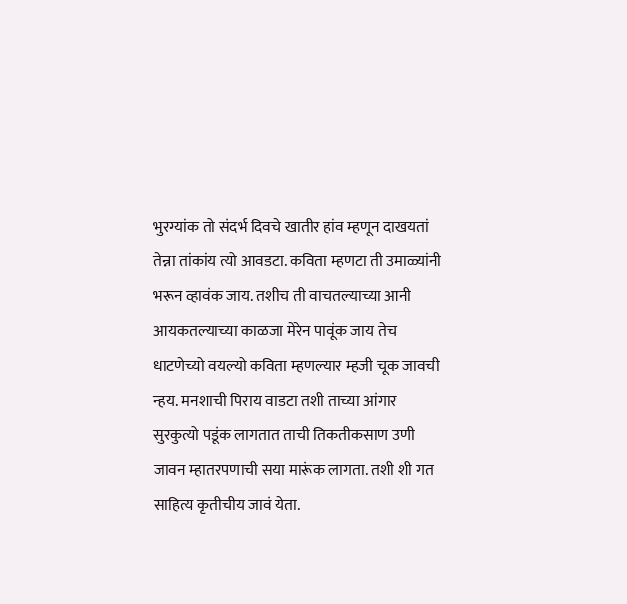भुरग्यांक तो संदर्भ दिवचे खातीर हांव म्हणून दाखयतां तेन्ना तांकांय त्यो आवडटा. कविता म्हणटा ती उमाळ्यांनी भरून व्हावंक जाय. तशीच ती वाचतल्याच्या आनी आयकतल्याच्या काळजा मेरेन पावूंक जाय तेच धाटणेच्यो वयल्यो कविता म्हणल्यार म्हजी चूक जावची न्हय. मनशाची पिराय वाडटा तशी ताच्या आंगार सुरकुत्यो पडूंक लागतात ताची तिकतीकसाण उणी जावन म्हातरपणाची सया मारूंक लागता. तशी शी गत साहित्य कृतीचीय जावं येता.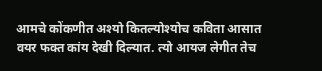आमचे कोंकणीत अश्यो कितल्योश्योच कविता आसात वयर फक्त कांय देखी दिल्यात. त्यो आयज लेगीत तेच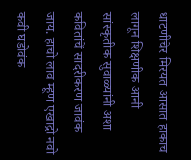धाटणीचेर मिरयत आसात हाकाच लागून शिक्षणीक आनी सांस्कृतीक सुवाळ्यांनी अशा कवितांचें सादरीकरण जावंक जाय. हाचो लाव म्हूण एखाद्रो नवो कवी घडोवंक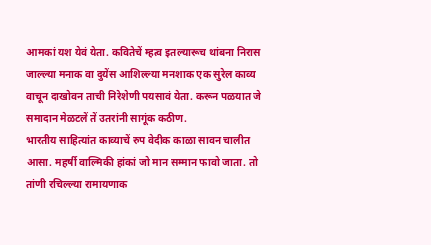आमकां यश येवं येता. कवितेचें म्हत्व इतल्यारूच थांबना निरास जाल्ल्या मनाक वा दुयेंस आशिल्ल्या मनशाक एक सुरेल काव्य वाचून दाखोवन ताची निरेशेणी पयसावं येता. करून पळयात जे समादान मेळटलें तें उतरांनी सागूंक कठीण.
भारतीय साहित्यांत काव्याचें रुप वेदीक काळा सावन चालीत आसा. महर्षी वाल्मिकी हांकां जो मान सम्मान फावो जाता. तो तांणी रचिल्ल्या रामायणाक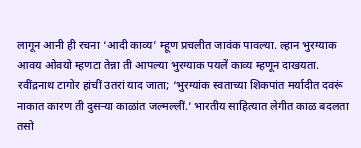लागून आनी ही रचना ‘आदी काव्य’ म्हूण प्रचलीत जावंक पावल्या. ल्हान भुरग्याक आवय ओवयो म्हणटा तेन्ना ती आपल्या भुरग्याक पयलें काव्य म्हणून दाखयता. रवींद्रनाथ टागोर हांचीं उतरां याद जाता; ‘भुरग्यांक स्वताच्या शिकपांत मर्यादीत दवरूं नाकात कारण ती दुसऱ्या काळांत जल्मल्लीं.’ भारतीय साहित्यात लेगीत काळ बदलता तसो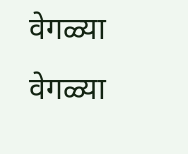वेगळ्या वेगळ्या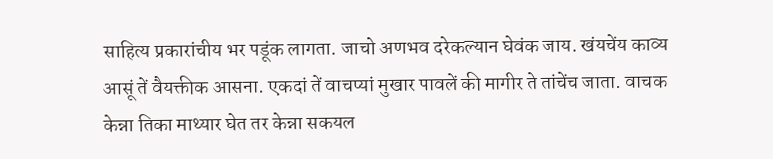साहित्य प्रकारांचीय भर पडूंक लागता. जाचो अणभव दरेकल्यान घेवंक जाय. खंयचेंय काव्य आसूं तें वैयक्तीक आसना. एकदां तें वाचप्यां मुखार पावलें की मागीर ते तांचेंच जाता. वाचक केन्ना तिका माथ्यार घेत तर केन्ना सकयल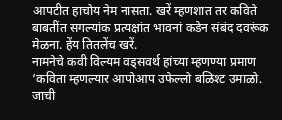आपटीत हाचोय नेम नासता. खरें म्हणशात तर कविते बाबतींत सगल्यांक प्रत्यक्षांत भावनां कडेन संबंद दवरूंक मेळना. हेंय तितलेंच खरें.
नामनेचे कवी विल्यम वड्सवर्थ हांच्या म्हणण्या प्रमाण ‘कविता म्हणल्यार आपोआप उफेल्लो बळिश्ट उमाळो. जाची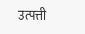उत्पत्ती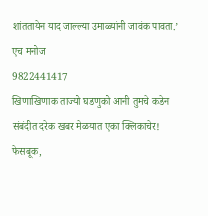शांततायेन याद जाल्ल्या उमाळ्यांनी जावंक पावता.’
एच मनोज
9822441417
खिणाखिणाक ताज्यो घडणुको आनी तुमचे कडेन संबंदीत दरेक खबर मेळयात एका क्लिकाचेर! फेसबूक,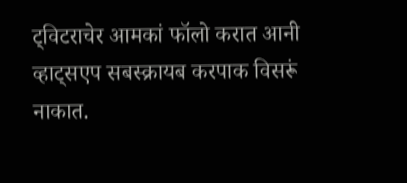ट्विटराचेर आमकां फॉलो करात आनी व्हाट्सएप सबस्क्रायब करपाक विसरूं नाकात.